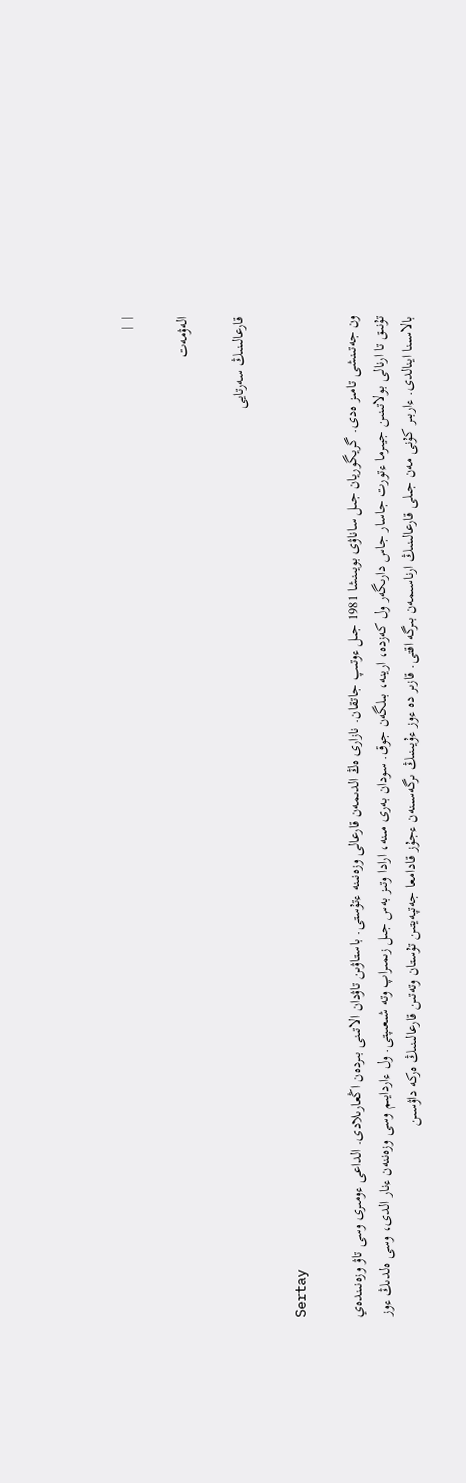|  |

الەۋمەت

قارعالىنىڭ سەرتايى

Sertay

ون جەتىنشى تامىز ەدى. گريگوريان جىل ساناۋى بويىنشا 1981 جىل ءوتىپ جاتقان. نازارى ەڭ الدىمەن قارعالى وزەنىنە ءتۇستى. باستاۋىن تاۋدان الاتىنى بىردەن اڭعارىلادى. الداعى ءومىرى وسى تاۋ وزەنىندەي تۇنىق تا ارنالى بولاتىنىن جيىرما ءتورت جاسار جاس دارىگەر ول كەزدە، ارينە، بىلگەن جوق. سودان بەرى مىنە، ارادا وتىز بەس جىل زىمىراپ وتە شىعىپتى. ول ءاردايىم وسى وزەننەن ءنار الدى، وسى ەلدىڭ ءوز بالاسىنا اينالدى. ءاربىر كۇنى مەن جىلى قارعالىنىڭ ارناسىمەن بىرگە اقتى. قازىر دە ءوز ءۇيىنىڭ ىرگەسىنەن ءجۇز قادامعا جەتپەيتىن تۇستان وتەتىن قارعالىنىڭ ەركە داۋسىن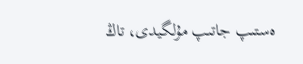ەستىپ جاتىپ مۇلگيدى، تاڭ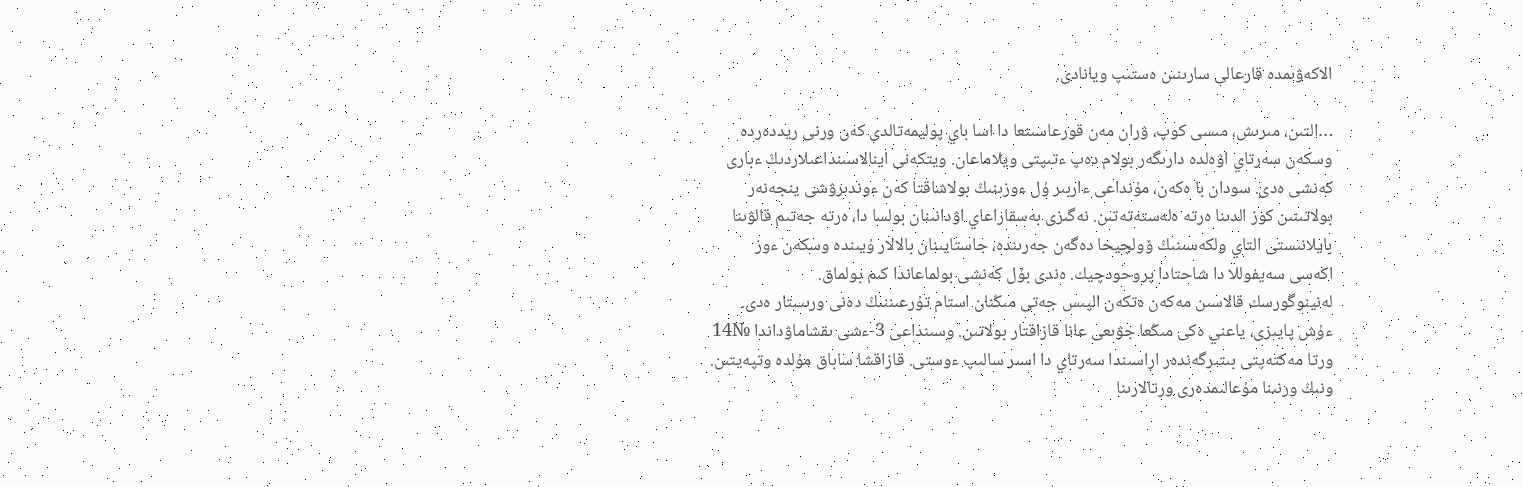الاكەۋىمدە قارعالى سارىنىن ەستىپ ويانادى.

…التىن، مىرىش، مىسى كوپ، ۋران مەن قورعاسىنعا دا اسا باي پوليمەتالدى كەن ورنى ريددەردە وسكەن سەرتاي اۋەلدە دارىگەر بولام دەپ ءتىپتى ويلاماعان. ويتكەنى اينالاسىنداعىلاردىڭ ءبارى كەنشى ەدى. سودان با ەكەن، مۇنداعى ءاربىر ۇل ءوزىنىڭ بولاشاقتا كەن ءوندىرۋشى ينجەنەر بولاتىنىن كوز الدىنا ەرتە ەلەستەتەتىن. نەگىزى بەسقاراعاي اۋدانىنان بولسا دا، ەرتە جەتىم قالۋىنا بايلانىستى التاي ولكەسىنىڭ ۆولچيحا دەگەن جەرىندە، جاستايىنان بالالار ۇيىندە وسكەن ءوز اكەسى سەيفوللا دا شاحتادا پروحودچيك. ەندى بۇل كەنشى بولماعاندا كىم بولماق.
لەنينوگورسك قالاسىن مەكەن ەتكەن الپىس جەتى مىڭنان استام تۇرعىننىڭ دەنى ورىستار ەدى. ءۇش پايىزى، ياعني ەكى مىڭعا جۋىعى عانا قازاقتار بولاتىن. وسىنداعى 3-ءشى ىقشاماۋداندا №14 ورتا مەكتەپتى بىتىرگەندەر اراسىندا سەرتاي دا اسىر سالىپ ءوستى. قازاقشا ساباق مۇلدە وتپەيتىن. ونىڭ ورنىنا مۇعالىمدەرى ورتالارىنا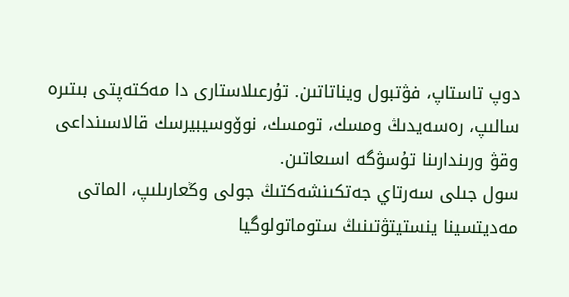دوپ تاستاپ، فۋتبول ويناتاتىن. تۇرعىلاستارى دا مەكتەپتى بىتىرە سالىپ، رەسەيدىڭ ومسك، تومسك، نوۆوسيبيرسك قالاسىنداعى وقۋ ورىندارىنا تۇسۋگە اسىعاتىن.
سول جىلى سەرتاي جەتكىنشەكتىڭ جولى وڭعارىلىپ، الماتى مەديتسينا ينستيتۋتىنىڭ ستوماتولوگيا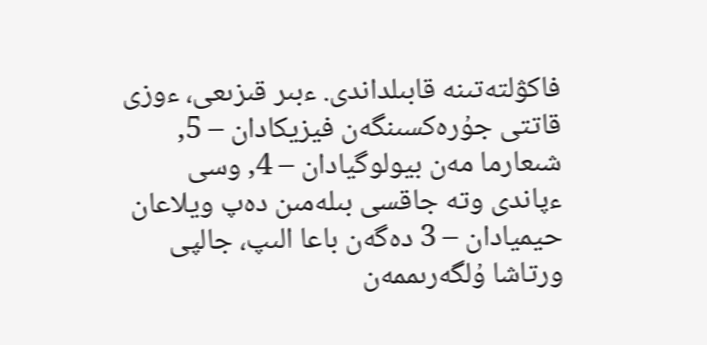فاكۋلتەتىنە قابىلداندى. ءبىر قىزىعى، ءوزى قاتتى جۇرەكسىنگەن فيزيكادان – 5, شىعارما مەن بيولوگيادان – 4, وسى ءپاندى وتە جاقسى بىلەمىن دەپ ويلاعان حيميادان – 3 دەگەن باعا الىپ، جالپى ورتاشا ۇلگەرىممەن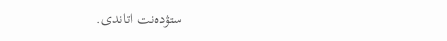ستۋدەنت اتاندى.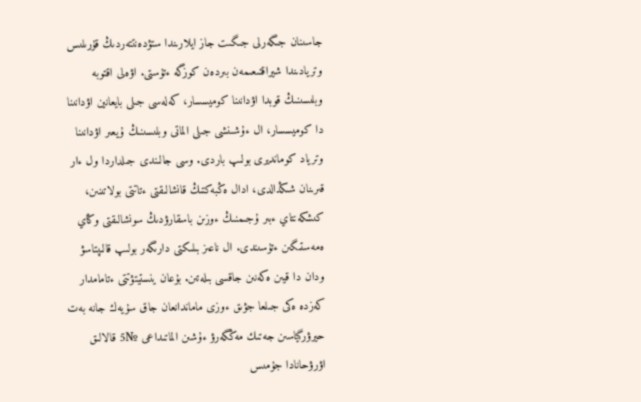جاسىنان جىگەرلى جىگىت جاز ايلارىندا ستۋدەنتتەردىڭ قۇرىلىس وتريادىندا شيراقتىعىمەن بىردەن كوزگە ءتۇستى. اۋەلى اقتوبە وبلىسىنىڭ قوبدا اۋدانىنا كوميسسار، كەلەسى جىلى بايعانين اۋدانىنا دا كوميسسار، ال ءۇشىنشى جىلى الماتى وبلىسىنىڭ ۇيعىر اۋدانىنا وترياد كومانديرى بولىپ باردى. وسى جالىندى جىلداردا ول ءار قىرىنان شىڭدالدى، ادال ەڭبەكتىڭ قانشالىقتى ءتاتتى بولاتىنىن، كىشكەنتاي ءبىر ۇجىمنىڭ ءوزىن باسقارۋدىڭ سونشالىقتى وڭاي ەمەستىگىن ءتۇسىندى. ال ناعىز بىلىكتى دارىگەر بولىپ قالىپتاسۋ ودان دا قيىن ەكەنىن جاقسى بىلەتىن. بۇعان ينستيتۋتتى ءتامامدار كەزدە ەكى جىلعا جۋىق ءوزى ماماندانعان جاق سۇيەك جانە بەت حيرۋرگياسىن جەتىك مەڭگەرۋ ءۇشىن الماتىداعى №5 قالالىق اۋرۋحانادا جۇمىس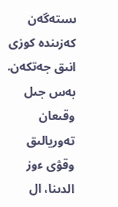ىستەگەن كەزىندە كوزى انىق جەتكەن. بەس جىل وقىعان تەوريالىق وقۋى ءوز الدىنا، ال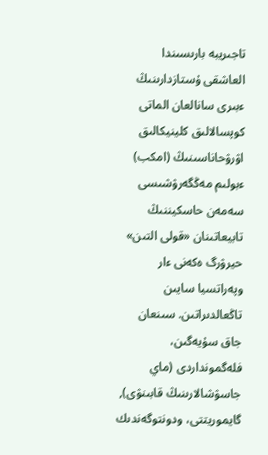تاجىريبە بارىسىندا العاشقى ۇستازدارىنىڭ ءبىرى سانالعان الماتى كوپسالالىق كلينيكالىق اۋرۋحاناسىنىڭ (امكب) ءبولىم مەڭگەرۋشىسى سەمەن حاسكيننىڭ تابيعاتىنان «قولى التىن» حيرۋرگ ەكەنى ءار وپەراتسيا سايىن تاڭعالدىراتىن. سىنعان جاق سۇيەگىن، فلەگمونداردى (ماي جاسۋشالارىنىڭ قابىنۋى), گايموريتتى، ودونتوگەندىك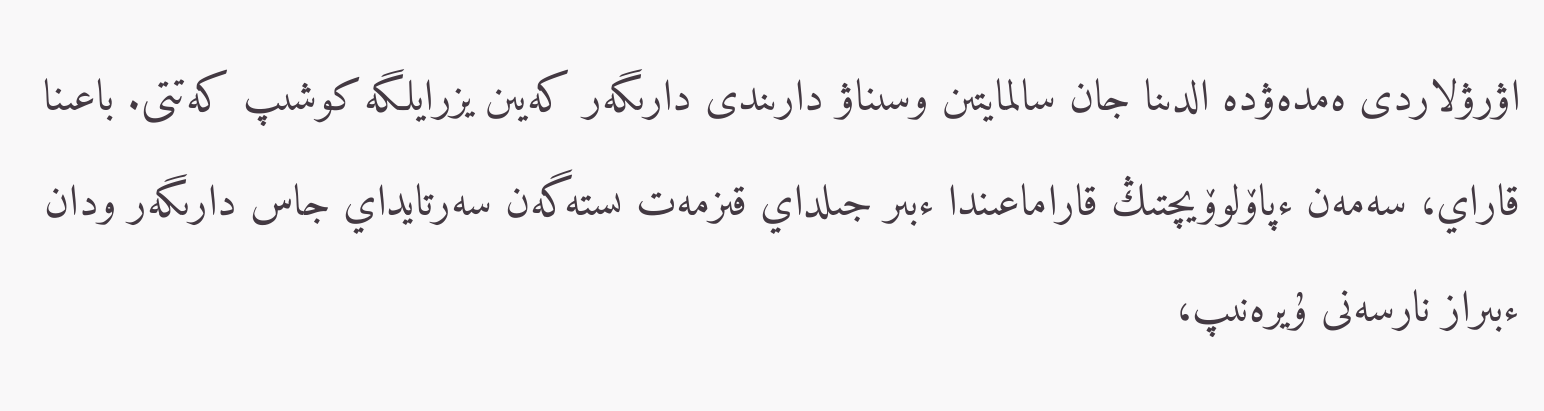اۋرۋلاردى ەمدەۋدە الدىنا جان سالمايتىن وسىناۋ دارىندى دارىگەر كەيىن يزرايلگە كوشىپ كەتتى. باعىنا قاراي، سەمەن ءپاۆلوۆيچتىڭ قاراماعىندا ءبىر جىلداي قىزمەت ىستەگەن سەرتايداي جاس دارىگەر ودان ءبىراز نارسەنى ۇيرەنىپ،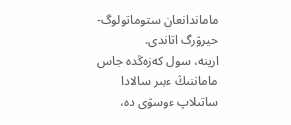ماماندانعان ستوماتولوگ-حيرۋرگ اتاندى.
ارينە، سول كەزەڭدە جاس ماماننىڭ ءبىر سالادا ساتىلاپ ءوسۋى دە،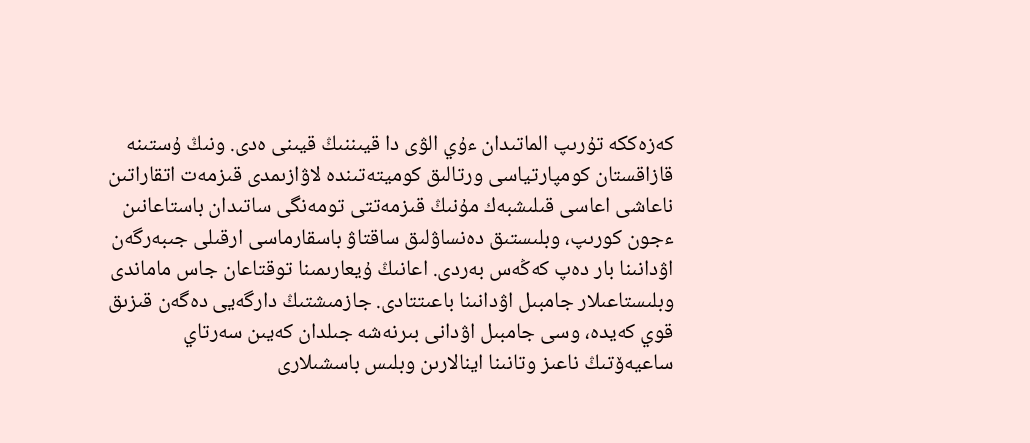كەزەككە تۇرىپ الماتىدان ءۇي الۋى دا قيىننىڭ قيىنى ەدى. ونىڭ ۇستىنە قازاقستان كومپارتياسى ورتالىق كوميتەتىندە لاۋازىمدى قىزمەت اتقاراتىن ناعاشى اعاسى قىلىشبەك مۇنىڭ قىزمەتتى تومەنگى ساتىدان باستاعانىن ءجون كورىپ، وبلىستىق دەنساۋلىق ساقتاۋ باسقارماسى ارقىلى جىبەرگەن اۋدانىنا بار دەپ كەڭەس بەردى. اعانىڭ ۇيعارىمىنا توقتاعان جاس ماماندى وبلىستاعىلار جامبىل اۋدانىنا باعىتتادى. جازمىشتىڭ دارگەيى دەگەن قىزىق قوي كەيدە، وسى جامبىل اۋدانى بىرنەشە جىلدان كەيىن سەرتاي ساعيەۆتىڭ ناعىز وتانىنا اينالارىن وبلىس باسشىلارى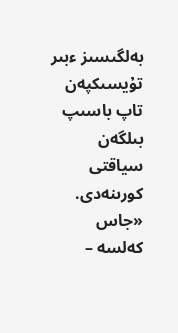بەلگىسىز ءبىر تۇيسىكپەن تاپ باسىپ بىلگەن سياقتى كورىنەدى.
«جاس كەلسە –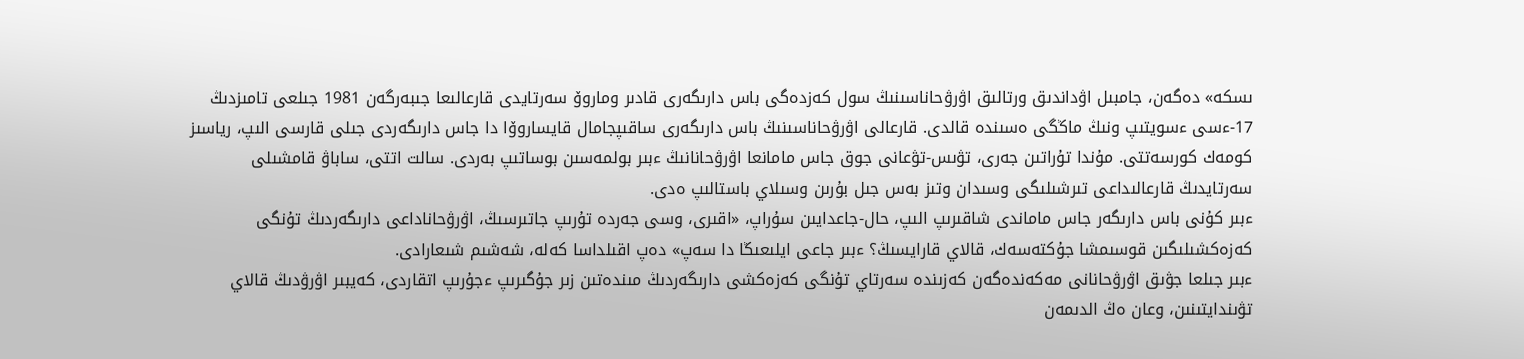ىسكە» دەگەن، جامبىل اۋداندىق ورتالىق اۋرۋحاناسىنىڭ سول كەزدەگى باس دارىگەرى قادىر وماروۆ سەرتايدى قارعالىعا جىبەرگەن 1981 جىلعى تامىزدىڭ 17-ءسى ءسويتىپ ونىڭ ماڭگى ەسىندە قالدى. قارعالى اۋرۋحاناسىنىڭ باس دارىگەرى ساقىپجامال قايساروۆا دا جاس دارىگەردى جىلى قارسى الىپ، رياسىز كومەك كورسەتتى. مۇندا تۇراتىن جەرى، تۋىس-تۋعانى جوق جاس مامانعا اۋرۋحانانىڭ ءبىر بولمەسىن بوساتىپ بەردى. سالت اتتى، ساباۋ قامشىلى سەرتايدىڭ قارعالىداعى تىرشىلىگى وسىدان وتىز بەس جىل بۇرىن وسىلاي باستالىپ ەدى.
ءبىر كۇنى باس دارىگەر جاس ماماندى شاقىرىپ الىپ، حال-جاعدايىن سۇراپ، «اقىرى، وسى جەردە تۇرىپ جاتىرسىڭ، اۋرۋحاناداعى دارىگەردىڭ تۇنگى كەزەكشىلىگىن قوسىمشا جۇكتەسەك، قالاي قارايسىڭ؟ ءبىر جاعى ايلىعىڭا دا سەپ» دەپ اقىلداسا كەلە، شەشىم شىعارادى.
ءبىر جىلعا جۋىق اۋرۋحانانى مەكەندەگەن كەزىندە سەرتاي تۇنگى كەزەكشى دارىگەردىڭ مىندەتىن زىر جۇگىرىپ ءجۇرىپ اتقاردى، كەيبىر اۋرۋدىڭ قالاي تۋىندايتىنىن، وعان ەڭ الدىمەن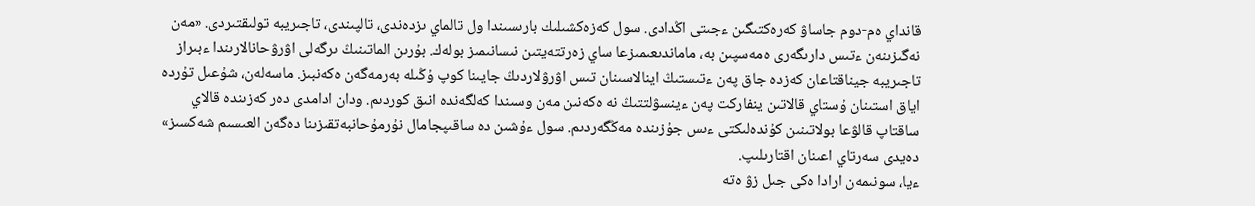قانداي ەم-دوم جاساۋ كەرەكتىگىن ءجىتى اڭدادى. سول كەزەكشىلىك بارىسىندا ول تالماي ىزدەندى، تالپىندى، تاجىريبە تولىقتىردى. «مەن نەگىزىنەن ءتىس دارىگەرى ەمەسپىن بە، ماماندىعىمىزعا ساي زەرتتەيتىن نىسانىمىز بولەك. بۇرىن الماتىنىڭ ىرگەلى اۋرۋحانالارىندا ءبىراز تاجىريبە جيناقتاعان كەزدە جاق پەن ءتىستىڭ اينالاسىنان تىس اۋرۋلاردىڭ جايىنا كوپ ۇڭىلە بەرمەگەن ەكەنبىز. ماسەلەن، شۇعىل تۇردە اياق استىنان ۇستاي قالاتىن ينفاركت پەن ءينسۋلتتىڭ نە ەكەنىن مەن وسىندا كەلگەندە انىق كوردىم. ودان ادامدى دەر كەزىندە قالاي ساقتاپ قالۋعا بولاتىنىن كۇندەلىكتى ءىس جۇزىندە مەڭگەردىم. سول ءۇشىن دە ساقىپجامال نۇرمۇحانبەتقىزىنا دەگەن العىسىم شەكسىز» دەيدى سەرتاي اعىنان اقتارىلىپ.
ءيا، سونىمەن ارادا ەكى جىل زۋ ەتە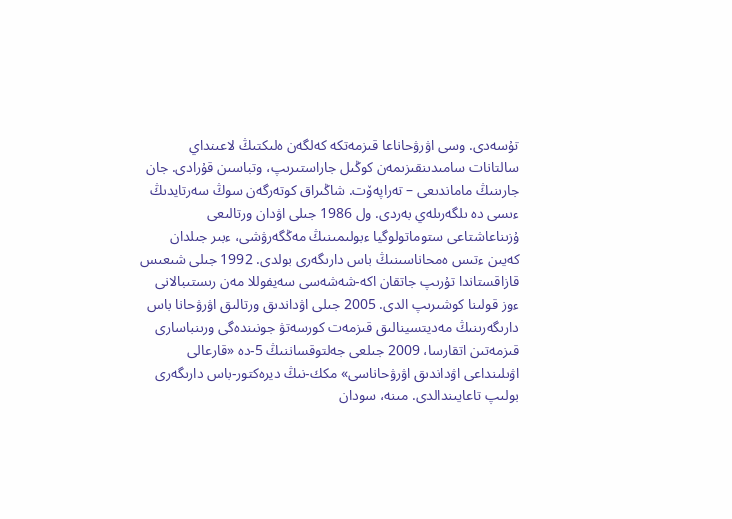تۇسەدى. وسى اۋرۋحاناعا قىزمەتكە كەلگەن ەلىكتىڭ لاعىنداي سالتانات سامىدىنقىزىمەن كوڭىل جاراستىرىپ، وتباسىن قۇرادى. جان جارىنىڭ ماماندىعى – تەراپەۆت. شاڭىراق كوتەرگەن سوڭ سەرتايدىڭ ءىسى دە ىلگەرىلەي بەردى. ول 1986 جىلى اۋدان ورتالىعى ۇزىناعاشتاعى ستوماتولوگيا ءبولىمىنىڭ مەڭگەرۋشى، ءبىر جىلدان كەيىن ءتىس ەمحاناسىنىڭ باس دارىگەرى بولدى. 1992 جىلى شىعىس قازاقستاندا تۇرىپ جاتقان اكە-شەشەسى سەيفوللا مەن رىستىبالانى ءوز قولىنا كوشىرىپ الدى. 2005 جىلى اۋداندىق ورتالىق اۋرۋحانا باس دارىگەرىنىڭ مەديتسينالىق قىزمەت كورسەتۋ جونىندەگى ورىنباسارى قىزمەتىن اتقارسا، 2009 جىلعى جەلتوقساننىڭ 5-دە «قارعالى اۋىلىنداعى اۋداندىق اۋرۋحاناسى» مكك-نىڭ ديرەكتور-باس دارىگەرى بولىپ تاعايىندالدى. مىنە، سودان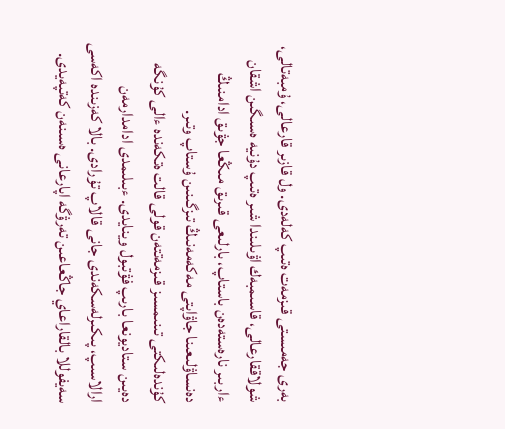بەرى جەمىستى قىزمەت ەتىپ كەلەدى. ول قازىر قارعالى، ۇمبەتالى، شولاققارعالى، قاسىمبەك اۋىلىندا شىر ەتىپ دۇنيە ەسىگىن اشقان ءاربىر نارەستەدەن باستاپ، بارلىعى قىرىق مىڭعا جۋىق ادامنىڭ دەنساۋلىعىنا جاۋاپتى مەكەمەنىڭ تىزگىنىن ۇستاپ وتىر.
كۇندەلىكتى تىنىمسىز قىزمەتتەن قولى قالت ەتكەندە ءالى كۇنگە دەيىن ستاديونعا بارىپ فۋتبول وينايدى. ءبىلىمدى ادامدارمەن ارالاسىپ، پىكىرلەسكەندى جانى قالاپ تۇرادى. بالا كەزىندە اكەسى سەيفوللا بالقاراعاي جاڭعاعىن تەرۋگە اپارعانى ەسىنەن كەتپەيدى.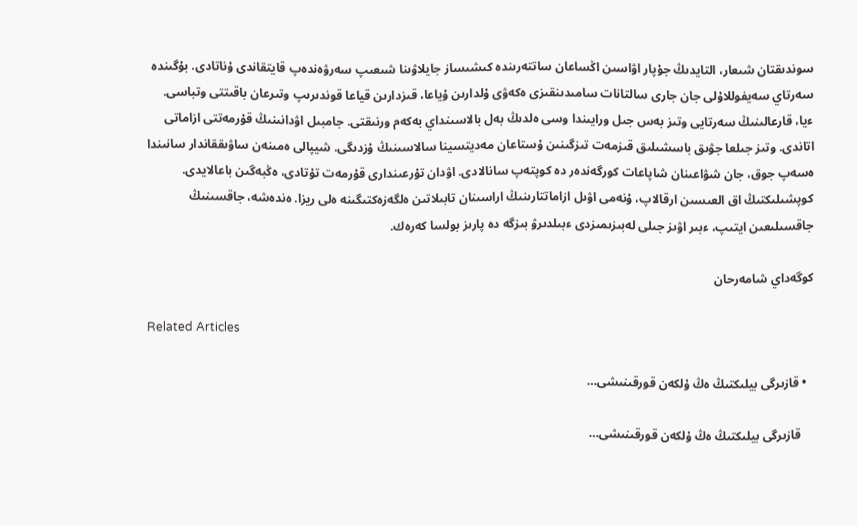سوندىقتان شىعار، التايدىڭ جۇپار اۋاسىن اڭساعان ساتتەرىندە كىشىساز جايلاۋىنا شىعىپ سەرۋەندەپ قايتقاندى ۇناتادى. بۇگىندە سەرتاي سەيفوللاۇلى جان جارى سالتانات سامىدىنقىزى ەكەۋى ۇلدارىن ۇياعا، قىزدارىن قياعا قوندىرىپ وتىرعان باقىتتى وتباسى.
ءيا، قارعالىنىڭ سەرتايى وتىز بەس جىل ورايىندا وسى ەلدىڭ بەل بالاسىنداي بەكەم ورنىقتى. جامبىل اۋدانىنىڭ قۇرمەتتى ازاماتى اتاندى. وتىز جىلعا جۋىق باسشىلىق قىزمەت تىزگىنىن ۇستاعان مەديتسينا سالاسىنىڭ ۇزدىگى. شيپالى ەمىنەن ساۋىققاندار سانىندا ەسەپ جوق، جان شۋاعىنان شاپاعات كورگەندەر دە كوپتەپ سانالادى. اۋدان تۇرعىندارى قۇرمەت تۇتادى، ەڭبەگىن باعالايدى. كوپشىلىكتىڭ اق العىسىن ارقالاپ، ۇنەمى اۋىل ازاماتتارىنىڭ اراسىنان تابىلاتىن ەلگەزەكتىگىنە ەلى ريزا. ەندەشە، جاقسىنىڭ جاقسىلىعىن ايتىپ، ءبىر اۋىز جىلى لەبىزىمىزدى ءبىلدىرۋ بىزگە دە پارىز بولسا كەرەك.

كوگەداي شامەرحان

Related Articles

  • قازىرگى بيلىكتىڭ ەڭ ۇلكەن قورقىنىشى…

    قازىرگى بيلىكتىڭ ەڭ ۇلكەن قورقىنىشى…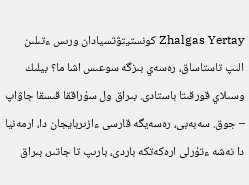Zhalgas Yertay كونستيتۋتسيادان ورىس ءتىلىن الىپ تاستاساق، رەسەي بىزگە سوعىس اشا ما؟ بيلىك وسىلاي قورقىتا باستادى. بىراق ول سۇراققا قىسقا جاۋاپ – جوق. سەبەبى، رەسەيگە قارسى ءازىربايجان دا، ارمەنيا دا نەشە ءتۇرلى ارەكەتكە باردى، بارىپ تا جاتىر، بىراق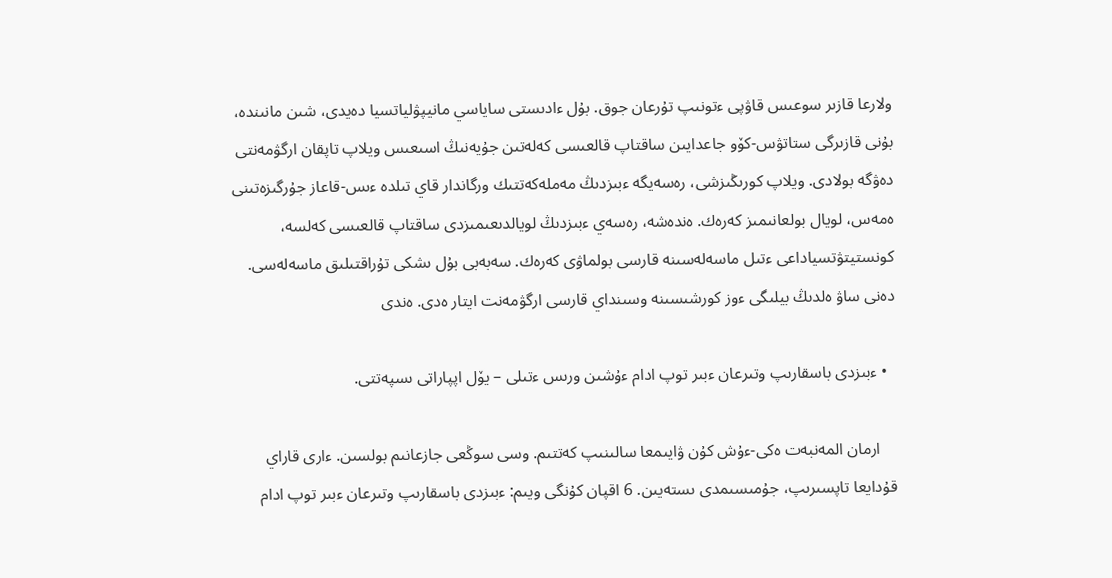ولارعا قازىر سوعىس قاۋپى ءتونىپ تۇرعان جوق. بۇل ءادىستى ساياسي مانيپۋلياتسيا دەيدى، شىن مانىندە، بۇنى قازىرگى ستاتۋس-كۆو جاعدايىن ساقتاپ قالعىسى كەلەتىن جۇيەنىڭ اسىعىس ويلاپ تاپقان ارگۋمەنتى دەۋگە بولادى. ويلاپ كورىڭىزشى، رەسەيگە ءبىزدىڭ مەملەكەتتىك ورگاندار قاي تىلدە ءىس-قاعاز جۇرگىزەتىنى ەمەس، لويال بولعانىمىز كەرەك. ەندەشە، رەسەي ءبىزدىڭ لويالدىعىمىزدى ساقتاپ قالعىسى كەلسە، كونستيتۋتسياداعى ءتىل ماسەلەسىنە قارسى بولماۋى كەرەك. سەبەبى بۇل ىشكى تۇراقتىلىق ماسەلەسى. دەنى ساۋ ەلدىڭ بيلىگى ءوز كورشىسىنە وسىنداي قارسى ارگۋمەنت ايتار ەدى. ەندى

  • ءبىزدى باسقارىپ وتىرعان ءبىر توپ ادام ءۇشىن ورىس ءتىلى – يۆل اپپاراتى ىسپەتتى.

    ارمان المەنبەت ەكى-ءۇش كۇن ۋايىمعا سالىنىپ كەتتىم. وسى سوڭعى جازعانىم بولسىن. ءارى قاراي قۇدايعا تاپسىرىپ، جۇمىسىمدى ىستەيىن. 6 اقپان كۇنگى ويىم: ءبىزدى باسقارىپ وتىرعان ءبىر توپ ادام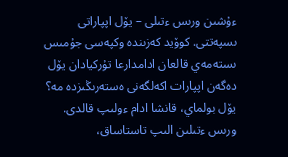ءۇشىن ورىس ءتىلى – يۆل اپپاراتى ىسپەتتى. كوۆيد كەزىندە وكپەسى جۇمىس ىستەمەي قالعان ادامدارعا تۇركيادان يۆل دەگەن اپپارات اكەلگەنى ەستەرىڭىزدە مە؟ يۆل بولماي، قانشا ادام ءولىپ قالدى. ورىس ءتىلىن الىپ تاستاساق،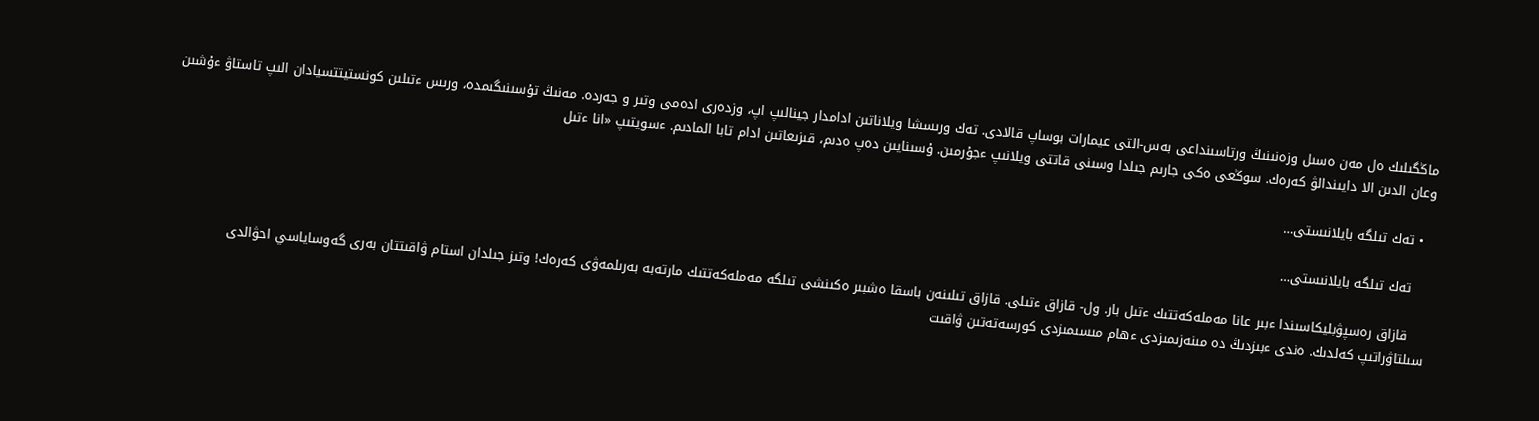ماڭگىلىك ەل مەن ەسىل وزەنىنىڭ ورتاسىنداعى بەس-التى عيمارات بوساپ قالادى. تەك ورىسشا ويلاناتىن ادامدار جينالىپ اپ، وزدەرى ادەمى وتىر و جەردە. مەنىڭ تۇسىنىگىمدە، ورىس ءتىلىن كونستيتتسيادان الىپ تاستاۋ ءۇشىن وعان الدىن الا دايىندالۋ كەرەك. سوڭعى ەكى جارىم جىلدا وسىنى قاتتى ويلانىپ ءجۇرمىن. ۇسىنايىن دەپ ەدىم، قىزىعاتىن ادام تابا المادىم. ءسويتىپ «انا ءتىل

  • تەك تىلگە بايلانىستى…

    تەك تىلگە بايلانىستى…

    قازاق رەسپۋبليكاسىندا ءبىر عانا مەملەكەتتىك ءتىل بار. ول- قازاق ءتىلى. قازاق تىلىنەن باسقا ەشبىر ەكىنشى تىلگە مەملەكەتتىك مارتەبە بەرىلمەۋى كەرەك! وتىز جىلدان استام ۋاقىتتان بەرى گەوساياسي احۋالدى سىلتاۋراتىپ كەلدىك. ەندى ءبىزدىڭ دە مىنەزىمىزدى ءھام مىسىمىزدى كورسەتەتىن ۋاقىت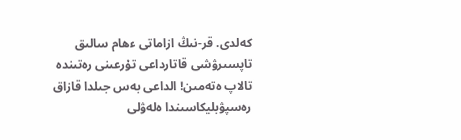كەلدى. قر-نىڭ ازاماتى ءھام سالىق تاپسىرۋشى قاتارداعى تۇرعىنى رەتىندە تالاپ ەتەمىن! الداعى بەس جىلدا قازاق رەسپۋبليكاسىندا ەلەۋلى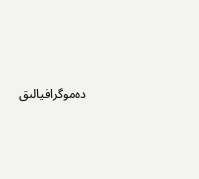دەموگرافيالىق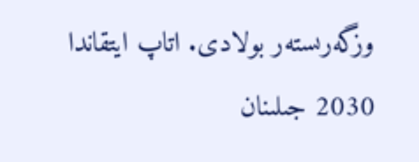وزگەرىستەر بولادى. اتاپ ايتقاندا 2030 جىلىنان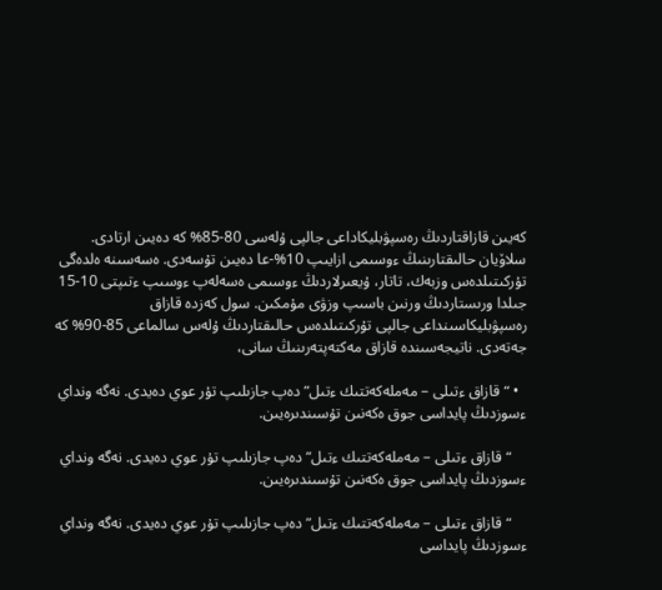كەيىن قازاقتاردىڭ رەسپۋبليكاداعى جالپى ۇلەسى 80-85% كە دەيىن ارتادى. سلاۆيان حالىقتارىنىڭ ءوسىمى ازايىپ 10%-عا دەيىن تۇسەدى. ەسەسىنە ەلدەگى تۇركىتىلدەس وزبەك، تاتار، ۇيعىرلاردىڭ ءوسىمى ەسەلەپ ءوسىپ ءتىپتى 10-15 جىلدا ورىستاردىڭ ورنىن باسىپ وزۋى مۇمكىن. سول كەزدە قازاق رەسپۋبليكاسىنداعى جالپى تۇركىتىلدەس حالىقتاردىڭ ۇلەس سالماعى 85-90% كە جەتەدى. ناتيجەسىندە قازاق مەكتەپتەرىنىڭ سانى،

  • “قازاق ءتىلى – مەملەكەتتىك ءتىل” دەپ جازىلىپ تۇر عوي دەيدى. نەگە ونداي ءسوزدىڭ پايداسى جوق ەكەنىن تۇسىندىرەيىن.

    “قازاق ءتىلى – مەملەكەتتىك ءتىل” دەپ جازىلىپ تۇر عوي دەيدى. نەگە ونداي ءسوزدىڭ پايداسى جوق ەكەنىن تۇسىندىرەيىن.

    “قازاق ءتىلى – مەملەكەتتىك ءتىل” دەپ جازىلىپ تۇر عوي دەيدى. نەگە ونداي ءسوزدىڭ پايداسى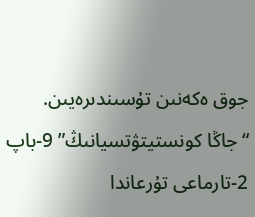جوق ەكەنىن تۇسىندىرەيىن. “جاڭا كونستيتۋتسيانىڭ” 9-باپ 2-تارماعى تۇرعاندا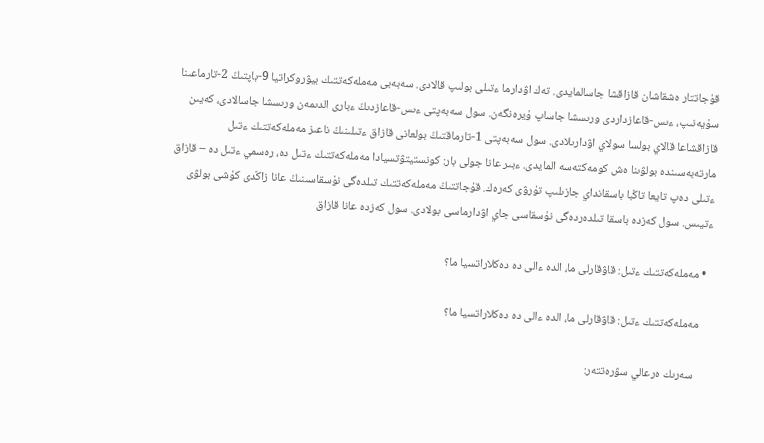قۇجاتتار ەشقاشان قازاقشا جاسالمايدى. تەك اۋدارما ءتىلى بولىپ قالادى. سەبەبى مەملەكەتتىك بيۋروكراتيا 9-باپتىڭ 2-تارماعىنا سۇيەنىپ، ءىس-قاعازداردى ورىسشا جاساپ ۇيرەنگەن. سول سەبەپتى ءىس-قاعازدىڭ ءبارى الدىمەن ورىسشا جاسالادى، كەيىن قازاقشاعا قالاي بولسا سولاي اۋدارىلادى. سول سەبەپتى 1-تارماقتىڭ بولعانى قازاق ءتىلىنىڭ ناعىز مەملەكەتتىك ءتىل مارتەبەسىندە بولۋىنا ەش كومەكتەسە المايدى. ءبىر عانا جولى بار: كونستيتۋتسيادا مەملەكەتتىك ءتىل دە، رەسمي ءتىل دە – قازاق ءتىلى دەپ تايعا تاڭبا باسقانداي جازىلىپ تۇرۋى كەرەك. قۇجاتتىڭ مەملەكەتتىك تىلدەگى نۇسقاسىنىڭ عانا زاڭدى كۇشى بولۋى ءتيىس. سول كەزدە باسقا تىلدەردەگى نۇسقاسى جاي اۋدارماسى بولادى. سول كەزدە عانا قازاق

  • مەملەكەتتىك ءتىل: قاۋقارلى ما، الدە ءالى دە دەكلاراتسيا ما؟

    مەملەكەتتىك ءتىل: قاۋقارلى ما، الدە ءالى دە دەكلاراتسيا ما؟

     سەرىك ەرعالي سۋرەتتەر: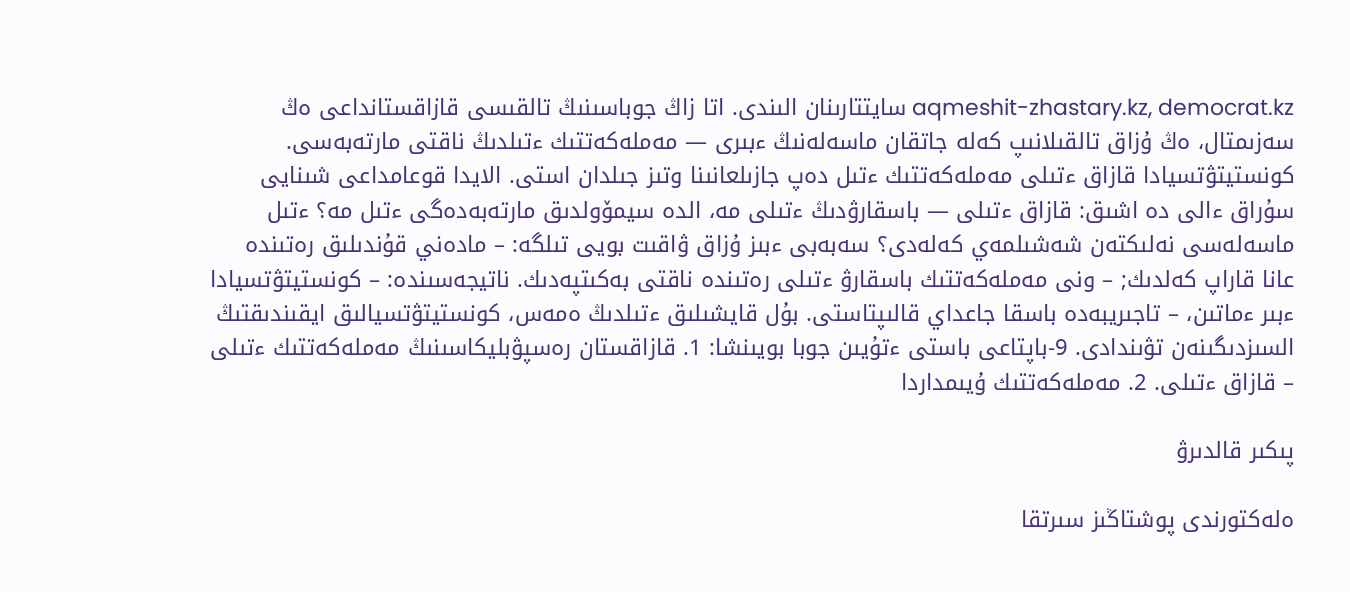aqmeshit-zhastary.kz, democrat.kz سايتتارىنان الىندى. اتا زاڭ جوباسىنىڭ تالقىسى قازاقستانداعى ەڭ سەزىمتال، ەڭ ۇزاق تالقىلانىپ كەلە جاتقان ماسەلەنىڭ ءبىرى — مەملەكەتتىك ءتىلدىڭ ناقتى مارتەبەسى. كونستيتۋتسيادا قازاق ءتىلى مەملەكەتتىك ءتىل دەپ جازىلعانىنا وتىز جىلدان استى. الايدا قوعامداعى شىنايى سۇراق ءالى دە اشىق: قازاق ءتىلى — باسقارۋدىڭ ءتىلى مە، الدە سيمۆولدىق مارتەبەدەگى ءتىل مە؟ ءتىل ماسەلەسى نەلىكتەن شەشىلمەي كەلەدى؟ سەبەبى ءبىز ۇزاق ۋاقىت بويى تىلگە: – مادەني قۇندىلىق رەتىندە عانا قاراپ كەلدىك; – ونى مەملەكەتتىك باسقارۋ ءتىلى رەتىندە ناقتى بەكىتپەدىك. ناتيجەسىندە: – كونستيتۋتسيادا ءبىر ءماتىن، – تاجىريبەدە باسقا جاعداي قالىپتاستى. بۇل قايشىلىق ءتىلدىڭ ەمەس، كونستيتۋتسيالىق ايقىندىقتىڭ السىزدىگىنەن تۋىندادى. 9-باپتاعى باستى ءتۇيىن جوبا بويىنشا: 1. قازاقستان رەسپۋبليكاسىنىڭ مەملەكەتتىك ءتىلى – قازاق ءتىلى. 2. مەملەكەتتىك ۇيىمداردا

پىكىر قالدىرۋ

ەلەكتورندى پوشتاڭىز سىرتقا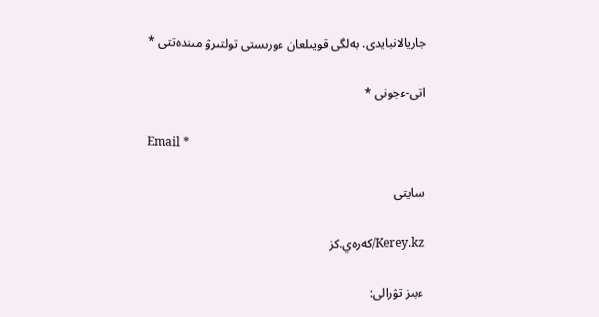جاريالانبايدى. بەلگى قويىلعان ءورىستى تولتىرۋ مىندەتتى *

اتى-ءجونى *

Email *

سايتى

Kerey.kz/كەرەي.كز

ءبىز تۋرالى: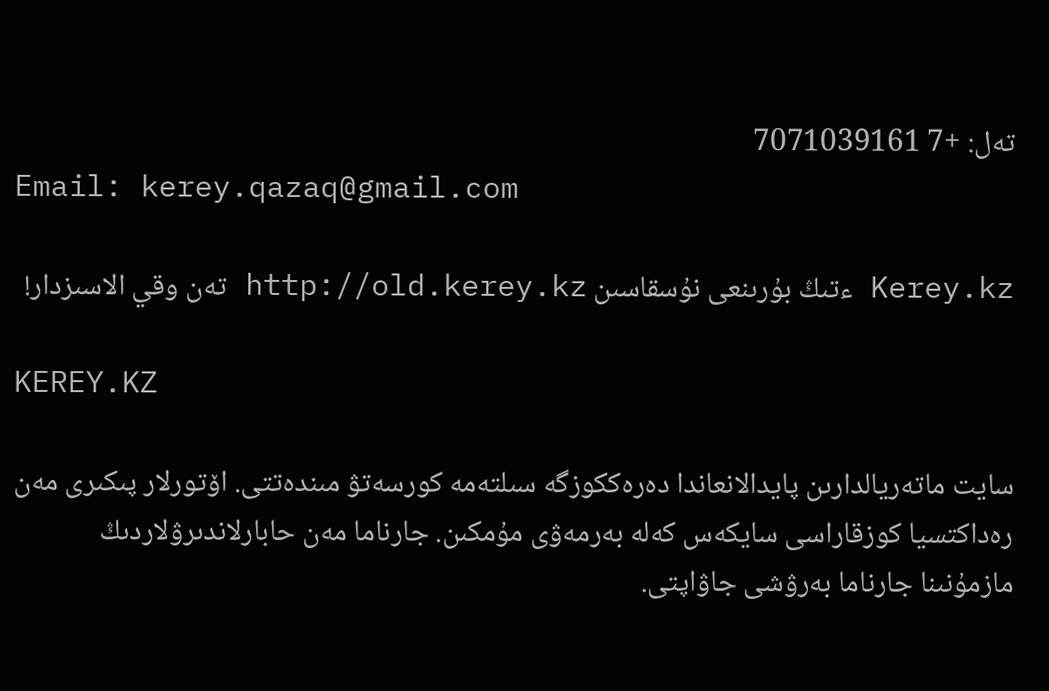تەل: +7 7071039161
Email: kerey.qazaq@gmail.com

Kerey.kz ءتىڭ بۇرىنعى نۇسقاسىن http://old.kerey.kz تەن وقي الاسىزدار!

KEREY.KZ

سايت ماتەريالدارىن پايدالانعاندا دەرەككوزگە سىلتەمە كورسەتۋ مىندەتتى. اۆتورلار پىكىرى مەن رەداكتسيا كوزقاراسى سايكەس كەلە بەرمەۋى مۇمكىن. جارناما مەن حابارلاندىرۋلاردىڭ مازمۇنىنا جارناما بەرۋشى جاۋاپتى.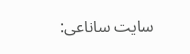سايت ساناعى: